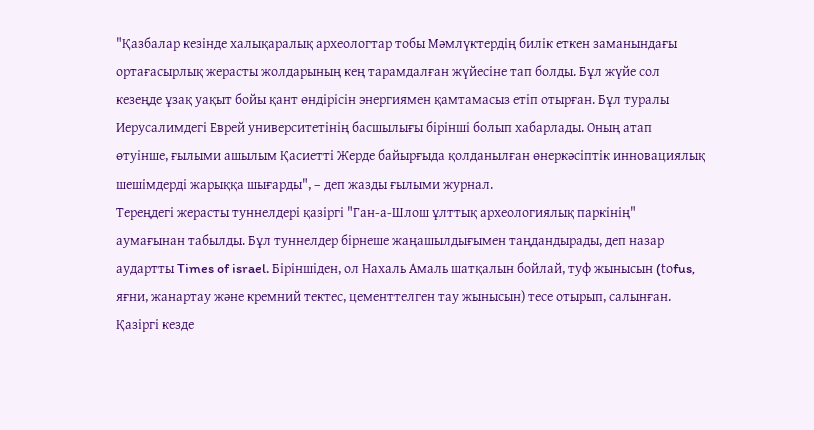"Қазбалар кезінде халықаралық археологтар тобы Мәмлүктердің билік еткен заманындағы ортағасырлық жерасты жолдарының кең тарамдалған жүйесіне тап болды. Бұл жүйе сол кезеңде ұзақ уақыт бойы қант өндірісін энергиямен қамтамасыз етіп отырған. Бұл туралы Иерусалимдегі Еврей университетінің басшылығы бірінші болып хабарлады. Оның атап өтуінше, ғылыми ашылым Қасиетті Жерде байырғыда қолданылған өнеркәсіптік инновациялық шешімдерді жарыққа шығарды", – деп жазды ғылыми журнал.
Тереңдегі жерасты туннелдері қазіргі "Ган-а-Шлош ұлттық археологиялық паркінің" аумағынан табылды. Бұл туннелдер бірнеше жаңашылдығымен таңдандырады, деп назар аудартты Times of israel. Біріншіден, ол Нахаль Амаль шатқалын бойлай, туф жынысын (tоfus, яғни, жанартау және кремний тектес, цементтелген тау жынысын) тесе отырып, салынған. Қазіргі кезде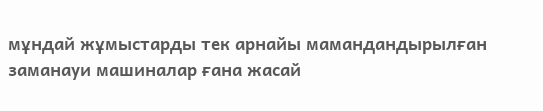мұндай жұмыстарды тек арнайы мамандандырылған заманауи машиналар ғана жасай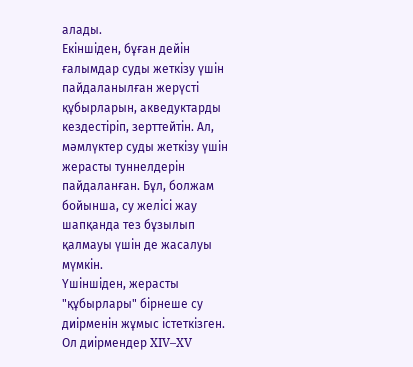алады.
Екіншіден, бұған дейін ғалымдар суды жеткізу үшін пайдаланылған жерүсті құбырларын, акведуктарды кездестіріп, зерттейтін. Ал, мәмлүктер суды жеткізу үшін жерасты туннелдерін пайдаланған. Бұл, болжам бойынша, су желісі жау шапқанда тез бұзылып қалмауы үшін де жасалуы мүмкін.
Үшіншіден, жерасты "құбырлары" бірнеше су диірменін жұмыс істеткізген. Ол диірмендер XIV–XV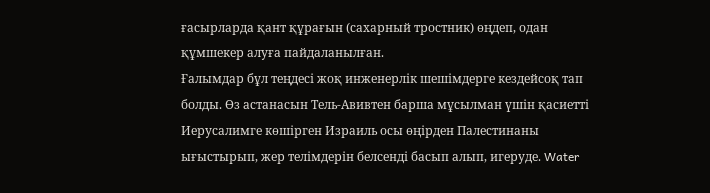ғасырларда қант құрағын (сахарный тростник) өңдеп, одан құмшекер алуға пайдаланылған.
Ғалымдар бұл теңдесі жоқ инженерлік шешімдерге кездейсоқ тап болды. Өз астанасын Тель-Авивтен барша мұсылман үшін қасиетті Иерусалимге көшірген Израиль осы өңірден Палестинаны ығыстырып, жер телімдерін белсенді басып алып, игеруде. Water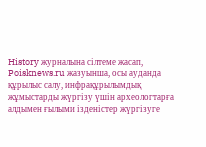History журналына сілтеме жасап, Poisknews.ru жазуынша, осы ауданда құрылыс салу, инфрақұрылымдық жұмыстарды жүргізу үшін археологтарға алдымен ғылыми ізденістер жүргізуге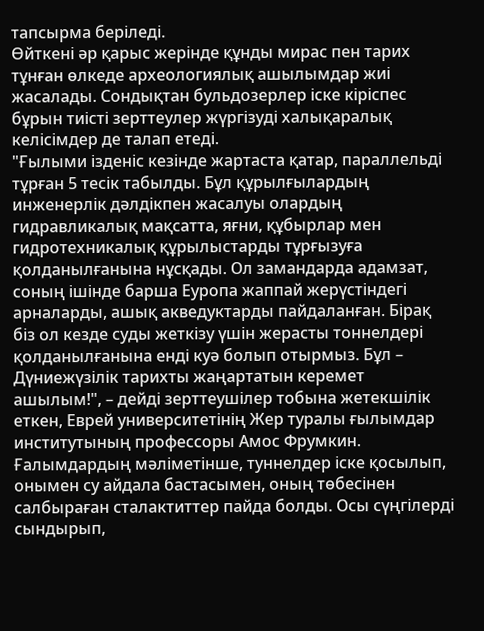тапсырма беріледі.
Өйткені әр қарыс жерінде құнды мирас пен тарих тұнған өлкеде археологиялық ашылымдар жиі жасалады. Сондықтан бульдозерлер іске кіріспес бұрын тиісті зерттеулер жүргізуді халықаралық келісімдер де талап етеді.
"Ғылыми ізденіс кезінде жартаста қатар, параллельді тұрған 5 тесік табылды. Бұл құрылғылардың инженерлік дәлдікпен жасалуы олардың гидравликалық мақсатта, яғни, құбырлар мен гидротехникалық құрылыстарды тұрғызуға қолданылғанына нұсқады. Ол замандарда адамзат, соның ішінде барша Еуропа жаппай жерүстіндегі арналарды, ашық акведуктарды пайдаланған. Бірақ біз ол кезде суды жеткізу үшін жерасты тоннелдері қолданылғанына енді куә болып отырмыз. Бұл – Дүниежүзілік тарихты жаңартатын керемет ашылым!", – дейді зерттеушілер тобына жетекшілік еткен, Еврей университетінің Жер туралы ғылымдар институтының профессоры Амос Фрумкин.
Ғалымдардың мәліметінше, туннелдер іске қосылып, онымен су айдала бастасымен, оның төбесінен салбыраған сталактиттер пайда болды. Осы сүңгілерді сындырып,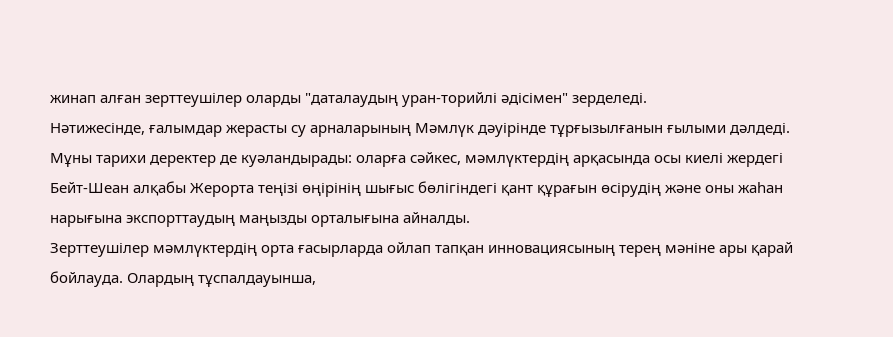жинап алған зерттеушілер оларды "даталаудың уран-торийлі әдісімен" зерделеді.
Нәтижесінде, ғалымдар жерасты су арналарының Мәмлүк дәуірінде тұрғызылғанын ғылыми дәлдеді. Мұны тарихи деректер де куәландырады: оларға сәйкес, мәмлүктердің арқасында осы киелі жердегі Бейт-Шеан алқабы Жерорта теңізі өңірінің шығыс бөлігіндегі қант құрағын өсірудің және оны жаһан нарығына экспорттаудың маңызды орталығына айналды.
Зерттеушілер мәмлүктердің орта ғасырларда ойлап тапқан инновациясының терең мәніне ары қарай бойлауда. Олардың тұспалдауынша,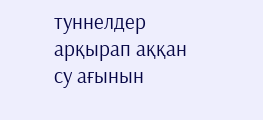туннелдер арқырап аққан су ағынын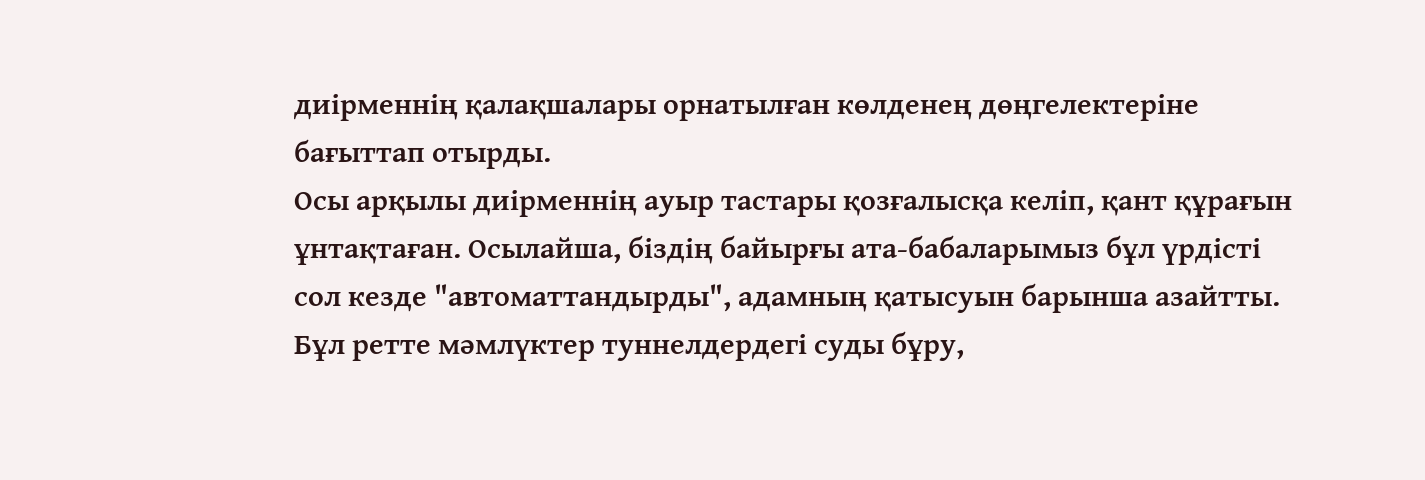диірменнің қалақшалары орнатылған көлденең дөңгелектеріне бағыттап отырды.
Осы арқылы диірменнің ауыр тастары қозғалысқа келіп, қант құрағын ұнтақтаған. Осылайша, біздің байырғы ата-бабаларымыз бұл үрдісті сол кезде "автоматтандырды", адамның қатысуын барынша азайтты.
Бұл ретте мәмлүктер туннелдердегі суды бұру,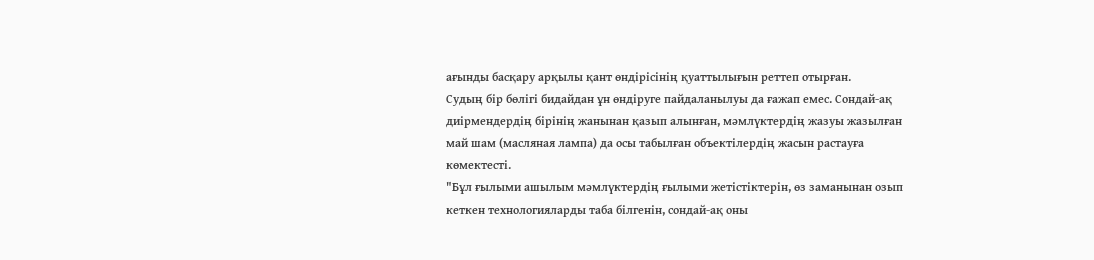ағынды басқару арқылы қант өндірісінің қуаттылығын реттеп отырған.
Судың бір бөлігі бидайдан ұн өндіруге пайдаланылуы да ғажап емес. Сондай-ақ диірмендердің бірінің жанынан қазып алынған, мәмлүктердің жазуы жазылған май шам (масляная лампа) да осы табылған объектілердің жасын растауға көмектесті.
"Бұл ғылыми ашылым мәмлүктердің ғылыми жетістіктерін, өз заманынан озып кеткен технологияларды таба білгенін, сондай-ақ оны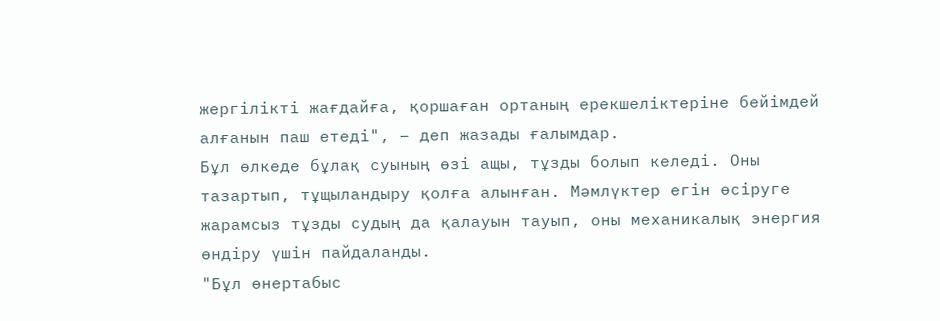жергілікті жағдайға, қоршаған ортаның ерекшеліктеріне бейімдей алғанын паш етеді", – деп жазады ғалымдар.
Бұл өлкеде бұлақ суының өзі ащы, тұзды болып келеді. Оны тазартып, тұщыландыру қолға алынған. Мәмлүктер егін өсіруге жарамсыз тұзды судың да қалауын тауып, оны механикалық энергия өндіру үшін пайдаланды.
"Бұл өнертабыс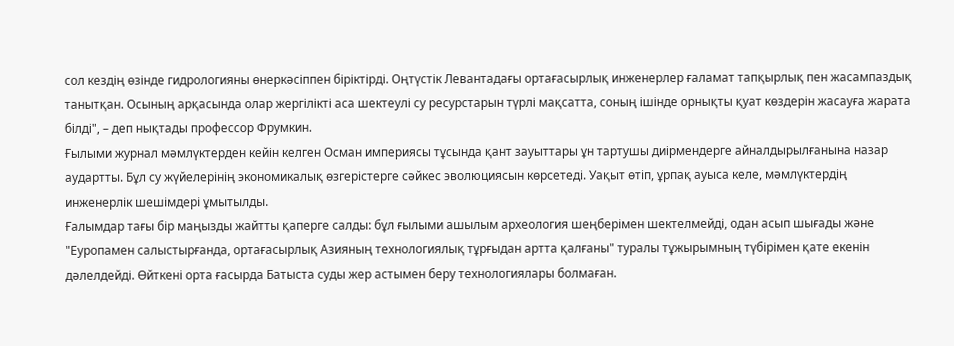сол кездің өзінде гидрологияны өнеркәсіппен біріктірді. Оңтүстік Левантадағы ортағасырлық инженерлер ғаламат тапқырлық пен жасампаздық танытқан. Осының арқасында олар жергілікті аса шектеулі су ресурстарын түрлі мақсатта, соның ішінде орнықты қуат көздерін жасауға жарата білді", – деп нықтады профессор Фрумкин.
Ғылыми журнал мәмлүктерден кейін келген Осман империясы тұсында қант зауыттары ұн тартушы диірмендерге айналдырылғанына назар аудартты. Бұл су жүйелерінің экономикалық өзгерістерге сәйкес эволюциясын көрсетеді. Уақыт өтіп, ұрпақ ауыса келе, мәмлүктердің инженерлік шешімдері ұмытылды.
Ғалымдар тағы бір маңызды жайтты қаперге салды: бұл ғылыми ашылым археология шеңберімен шектелмейді, одан асып шығады және "Еуропамен салыстырғанда, ортағасырлық Азияның технологиялық тұрғыдан артта қалғаны" туралы тұжырымның түбірімен қате екенін дәлелдейді. Өйткені орта ғасырда Батыста суды жер астымен беру технологиялары болмаған.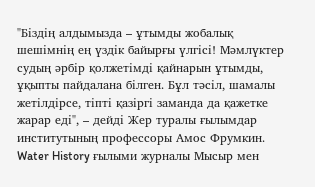"Біздің алдымызда – ұтымды жобалық шешімнің ең үздік байырғы үлгісі! Мәмлүктер судың әрбір қолжетімді қайнарын ұтымды, ұқыпты пайдалана білген. Бұл тәсіл, шамалы жетілдірсе, тіпті қазіргі заманда да қажетке жарар еді", – дейді Жер туралы ғылымдар институтының профессоры Амос Фрумкин.
Water History ғылыми журналы Мысыр мен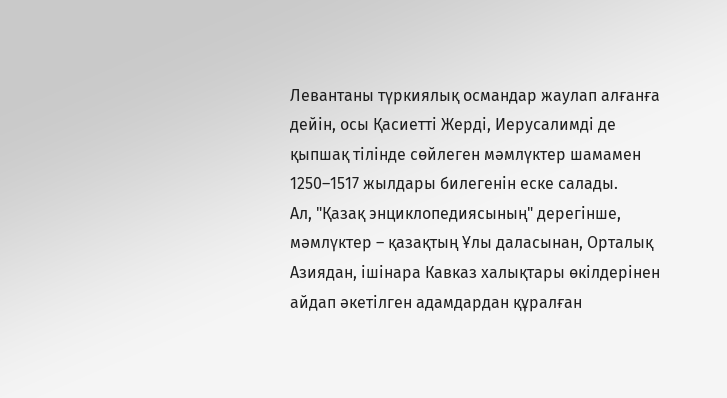Левантаны түркиялық османдар жаулап алғанға дейін, осы Қасиетті Жерді, Иерусалимді де қыпшақ тілінде сөйлеген мәмлүктер шамамен 1250–1517 жылдары билегенін еске салады.
Ал, "Қазақ энциклопедиясының" дерегінше, мәмлүктер – қазақтың Ұлы даласынан, Орталық Азиядан, ішінара Кавказ халықтары өкілдерінен айдап әкетілген адамдардан құралған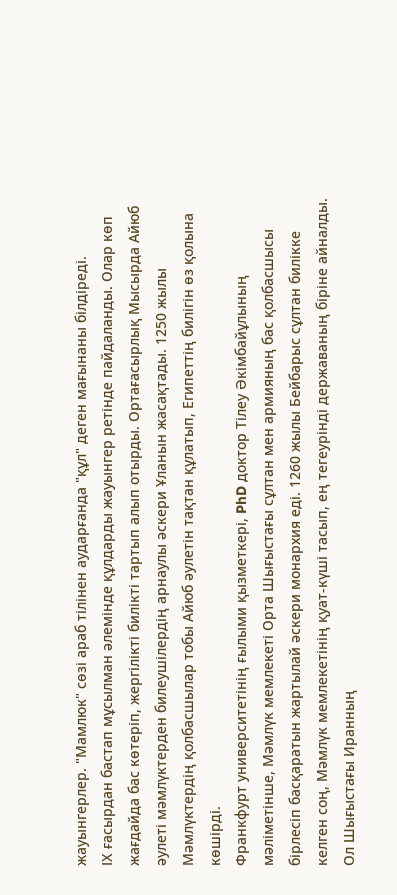жауынгерлер. "Мамлюк" сөзі араб тілінен аударғанда "құл" деген мағынаны білдіреді.
ІХ ғасырдан бастап мұсылман әлемінде құлдарды жауынгер ретінде пайдаланды. Олар көп жағдайда бас көтеріп, жергілікті билікті тартып алып отырды. Ортағасырлық Мысырда Айюб әулеті мәмлүктерден билеушілердің арнаулы әскери Ұланын жасақтады. 1250 жылы Мәмлүктердің қолбасшылар тобы Айюб әулетін тақтан құлатып, Египеттің билігін өз қолына көшірді.
Франкфурт университетінің ғылыми қызметкері, PhD доктор Тілеу Әкімбайұлының мәліметінше, Мәмлүк мемлекеті Орта Шығыстағы сұлтан мен армияның бас қолбасшысы бірлесіп басқаратын жартылай әскери монархия еді. 1260 жылы Бейбарыс сұлтан билікке келген соң, Мәмлүк мемлекетінің қуат-күші тасып, ең тегеурінді державаның біріне айналды.
Ол Шығыстағы Иранның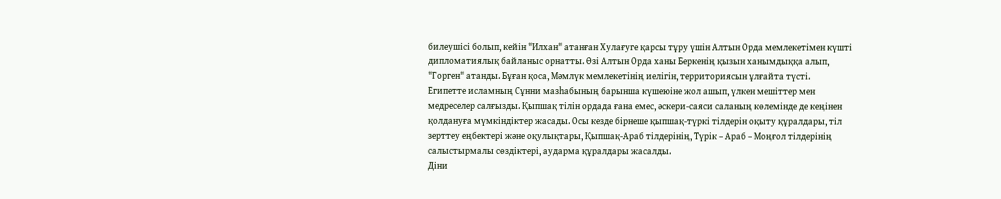билеушісі болып, кейін "Илхан" атанған Хулағуге қарсы тұру үшін Алтын Орда мемлекетімен күшті дипломатиялық байланыс орнатты. Өзі Алтын Орда ханы Беркенің қызын ханымдыққа алып, "Горген" атанды. Бұған қоса, Мәмлүк мемлекетінің иелігін, территориясын ұлғайта түсті.
Египетте исламның Сұнни мазһабының барынша күшеюіне жол ашып, үлкен мешіттер мен медреселер салғызды. Қыпшақ тілін ордада ғана емес, әскери-саяси саланың көлемінде де кеңінен қолдануға мүмкіндіктер жасады. Осы кезде бірнеше қыпшақ-түркі тілдерін оқыту құралдары, тіл зерттеу еңбектері және оқулықтары, Қыпшақ-Араб тілдерінің, Түрік – Араб – Моңғол тілдерінің салыстырмалы сөздіктері, аударма құралдары жасалды.
Діни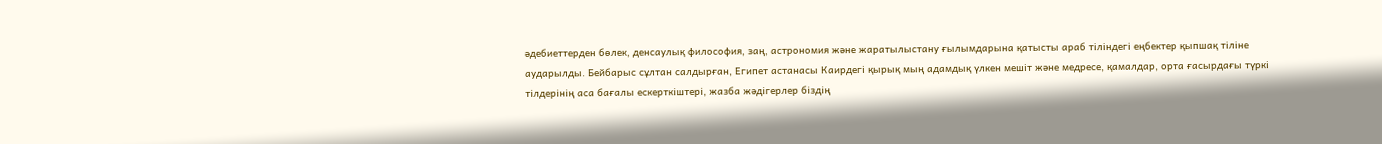әдебиеттерден бөлек, денсаулық философия, заң, астрономия және жаратылыстану ғылымдарына қатысты араб тіліндегі еңбектер қыпшақ тіліне аударылды. Бейбарыс сұлтан салдырған, Египет астанасы Каирдегі қырық мың адамдық үлкен мешіт және медресе, қамалдар, орта ғасырдағы түркі тілдерінің аса бағалы ескерткіштері, жазба жәдігерлер біздің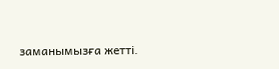заманымызға жетті.